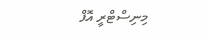މިނިސްޓްރީ އޮފް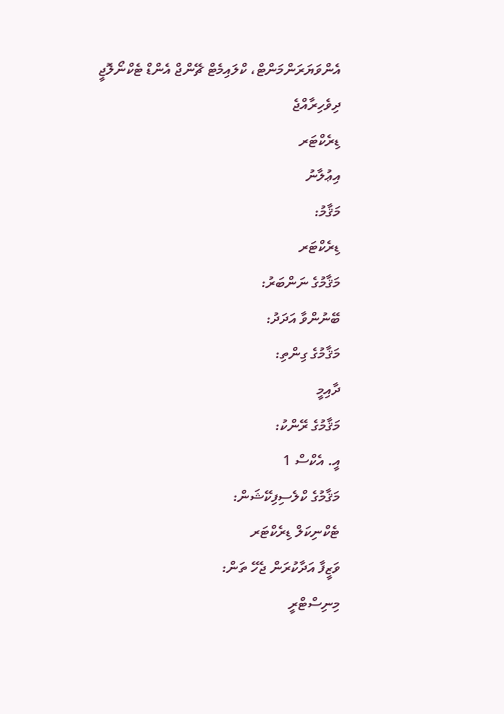އެންވަޔަރަންމަންޓް، ކްލައިމެޓް ޗޭންޖް އެންޑް ޓެކްނޯލޮޖީ
ދިވެހިރާއްޖެ
ޑިރެކްޓަރ
އިޢުލާނު
މަޤާމު:
ޑިރެކްޓަރ
މަޤާމުގެ ނަންބަރު:
ބޭނުންވާ އަދަދު:
މަޤާމުގެ ގިންތި:
ދާއިމީ
މަޤާމުގެ ރޭންކު:
އީ. އެކްސް 1
މަޤާމުގެ ކްލެސިފިކޭޝަން:
ޓެކްނިކަލް ޑިރެކްޓަރ
ވަޒީފާ އަދާކުރަން ޖެހޭ ތަން:
މިނިސްޓްރީ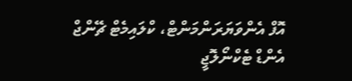އޮފް އެންވަޔަރަންމަންޓް، ކްލައިމެޓް ޗޭންޖް އެންޑް ޓެކްނޯލޮޖީ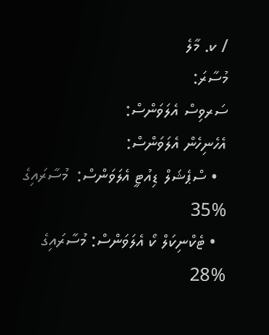/ ކ. މާލެ
މުސާރަ:
ސަރވިސް އެލަވަންސް:
އެހެނިހެން އެލަވަންސް:
  • ސްޕެޝަލް ޑިއުޓީ އެލަވަންސް:  މުސާރައިގެ    %35
  • ޓެކްނިކަލް ކޯ އެލަވަންސް: މުސާރައިގެ        %28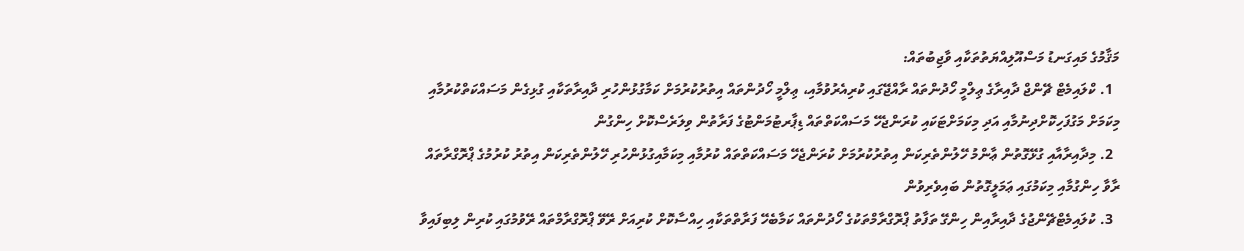މަޤާމުގެ މައިގަނޑު މަސްއޫލިއްޔަތުތަކާއި ވާޖިބުތައް:
  1. ކްލައިމެޓް ޗޭންޖް ދާއިރާގެ ޢިލްމީ ހޯދުންތައް ރާއްޖޭގައި ކުރިއެރުވުމާއި، ޢިލްމީ ހޯދުންތައް އިތުރުކުރުމަށް ކަމާގުޅުންހުރި ދާއިރާތަކާއި ގުޅިގެން މަސައްކަތްކުރުމާއި މިކަމަށް މަގުފަހިކޮށްދިނުމާއި އަދި މިކަމަށްޓަކައި ކުރަންޖެހޭ މަސައްކަތްތައް ޑިޕާރޓުމަންޓުގެ ފަރާތުން ވިލަރެސްކޮށް ހިންގުން
  2. މިދާއިރާއާއި ގުޅޭގޮތުން ޢާންމު ހޭލުންތެރިކަން އިތުރުކުރުމަށް ކުރަންޖެހޭ މަސައްކަތްތައް ކުރުމާއި މިކަމާއިގުޅުންހުރި ހޭލުންތެރިކަން އިތުރު ކުރުމުގެ ޕްރޮގްރާތައް ރާވާ ހިންގުމާއި މިކަމުގައި ޢަމަލީގޮތުން ބައިވެރިވުން
  3. ކުލައިމެޓްޗޭންޖުގެ ދާއިރާއިން ހިންގޭ ތަފާތު ޕްރޮގްރާމްތަކުގެ ހޯދުންތައް ކަމާބެހޭ ފަރާތްތަކާއި ހިއްސާކޮށް ކުރިއަށް ރޭވޭ ޕްރޮގްރާމްތައް ރޭވުމުގައި ކުރިން ލިބިފައިވާ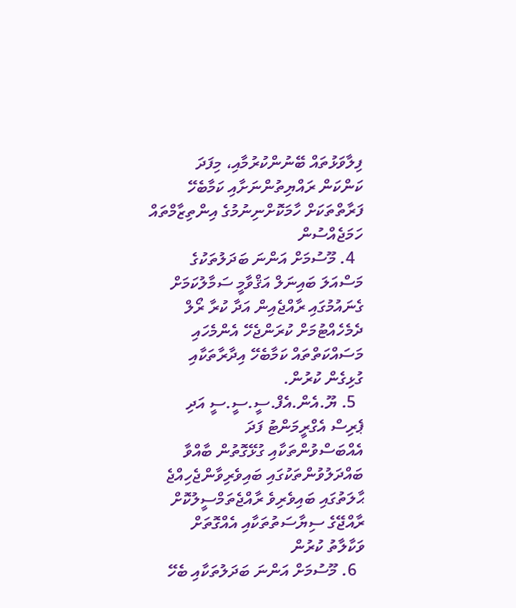ފިލާވަޅުތައް ބޭނުންކުރުމާއި، މިފަދަ ކަންކަން ރައްޔިތުންނަށާއި ކަމާބެހޭ ފަރާތްތަކަށް ހާމަކޮށްނިނުމުގެ އިންތިޒާމްތައް ހަމަޖެއްސުން
  4. މޫސުމަށް އަންނަ ބަދަލުތަކުގެ މަސްއަލަ ބައިނަލް އަޤްވާމީ ސަމާލުކަމަށް ގެނައުމުގައި ރާއްޖެއިން އަދާ ކުރާ ރޯލް ދެމެހެއްޓުމަށް ކުރަންޖެހޭ އެންމެހައި މަސައްކަތްތައް ކަމާބެހޭ އިދާރާތަކާއި ގުޅިގެން ކުރުން.
  5. ޔޫ.އެން.އެފް.ސީ.ސީ.ސީ އަދި ޕެރިސް އެގްރީމަންޓު ފަދަ އެއްބަސްވުންތަކާއި ގުޅޭގޮތުން ބާއްވާ ބައްދަލުވުންތަކުގައި ބައިވެރިވާންޖެހިއްޖެ ޙާލަތުގައި ބައިވެރިވެ ރާއްޖެތަމްސީލުކޮށް ރާއްޖޭގެ ސިޔާސަތުތަކާއި އެއްގޮތަށް ވަކާލާތު ކުރުން
  6. މޫސުމަށް އަންނަ ބަދަލުތަކާއި ބެހޭ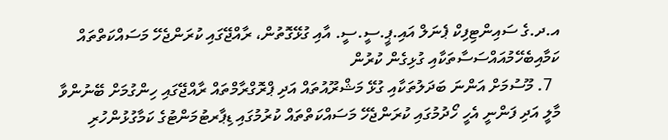އ.ދ.ގެ ސައިންޓިފިކް ޕެނަލް އައި.ޕީ.ސީ.ސީ. އާއި ގުޅޭގޮތުން، ރާއްޖޭގައި ކުރަންޖެހޭ މަސައްކަތްތައް ކަމާއިބެހޭމުއައްސަސާތަކާއި ގުޅިގެން ކުރުން
  7. މޫސުމަށް އަންނަ ބަދަލުތަކާއި ގުޅޭ މަޝްރޫއުތައް އަދި ޕްރޮގްރާމްތައް ރާއްޖޭގައި ހިންގުމަށް ބޭނުންވާ މާލީ އަދި ފަންނީ އެހީ ހޯދުމުގައި ކުރަންޖެހޭ މަސައްކަތްތައް ކުރުމުގައި ޑިޕާރޓުމަންޓުގެ ކަމާގުޅުންހުރި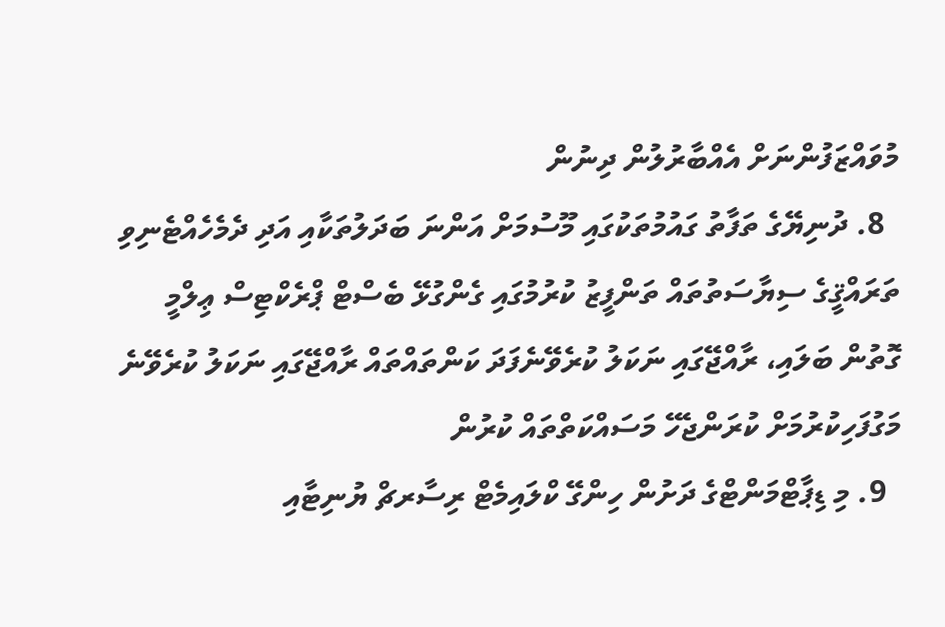މުވައްޒަފުންނަށް އެއްބާރުލުން ދިނުން
  8. ދުނިޔޭގެ ތަފާތު ގައުމުތަކުގައި މޫސުމަށް އަންނަ ބަދަލުތަކާއި އަދި ދެމެހެއްޓެނިވި ތަރައްޤީގެ ސިޔާސަތުތައް ތަންފީޒު ކުރުމުގައި ގެންގުޅޭ ބެސްޓް ޕްރެކްޓިސް ޢިލްމީ ގޮތުން ބަލައި، ރާއްޖޭގައި ނަކަލު ކުރެވޭނެފަދަ ކަންތައްތައް ރާއްޖޭގައި ނަކަލު ކުރެވޭނެ މަގުފަހިކުރުމަށް ކުރަންޖެހޭ މަސައްކަތްތައް ކުރުން
  9. މި ޑިޕާޓްމަންޓްގެ ދަށުން ހިންގޭ ކްލައިމެޓް ރިސާރޗް ޔުނިޓާއި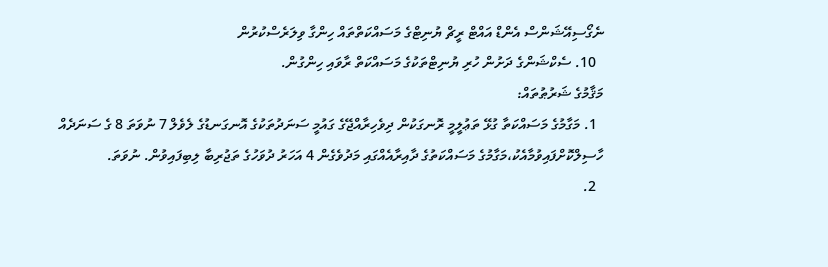ނެގޯސިއޭޝަންސް އެންޑް އައްޓް ރީޗް ޔުނިޓްގެ މަސައްކަތްތައް ހިންގާ ވިލަރެސްކުރުން
  10. ސެކްޝަންގެ ދަށުން ހުރި ޔުނިޓްތަކުގެ މަސައްކަތް ރާވައި ހިންގުން.
މަޤާމުގެ ޝަރުޠުތައް:
  1. މަގާމުގެ މަސައްކަތާ ގުޅޭ ތަޢުލީމީ ރޮނގަކުން ދިވެހިރާއްޖޭގެ ގައުމީ ސަނަދުތަކުގެ އޮނގަނޑުގެ ލެވެލް 7 ނުވަތަ 8 ގެ ސަނަދެއް ހާސިލްކޮށްފައިވުމާއެކު،މަގާމުގެ މަސައްކަތުގެ ދާއިރާއެއްގައި މަދުވެގެން 4 އަހަރު ދުވަހުގެ ތަޖުރިބާ ލިބިފައިވުން. ނުވަތަ.
  2.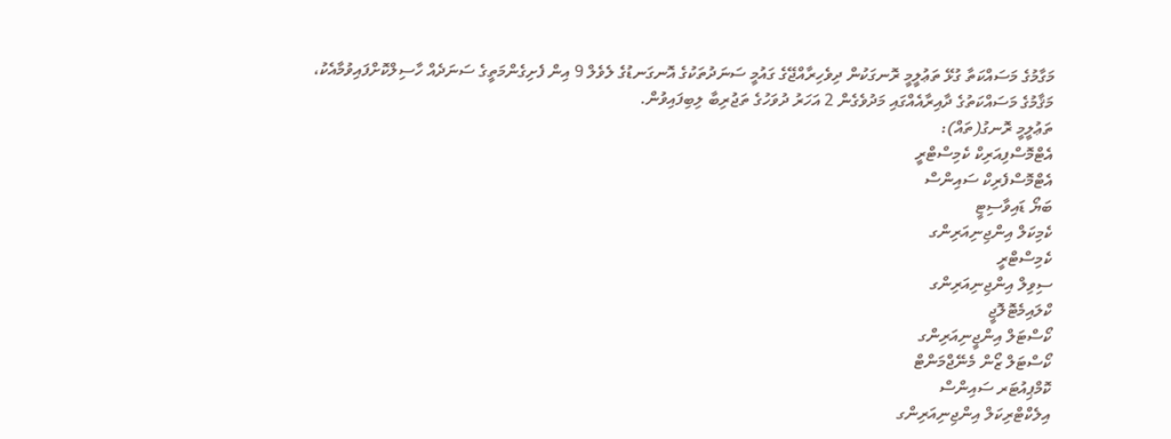މަގާމުގެ މަސައްކަތާ ގުޅޭ ތަޢުލީމީ ރޮނގަކުން ދިވެހިރާއްޖޭގެ ގައުމީ ސަނަދުތަކުގެ އޮނގަނޑުގެ ލެވެލް 9 އިން ފެށިގެންމަތީގެ ސަނަދެއް ހާސިލްކޮށްފައިވުމާއެކު، މަޤާމުގެ މަސައްކަތުގެ ދާއިރާއެއްގައި މަދުވެގެން 2 އަހަރު ދުވަހުގެ ތަޖުރިބާ ލިބިފައިވުން.
ތަޢުލީމީ ރޮނގު(ތައް):
އެޓްމޮސްފިއަރިކް ކެމިސްޓްރީ
އެޓްމޮސްފެރިކް ސައިންސް
ބަޔޯ ޑައިވާސިޓީ
ކެމިކަލް އިންޖިނިއަރިންގ
ކެމިސްޓްރީ
ސިވިލް އިންޖިނިއަރިންގ
ކްލައިމެޓޮލޮޖީ
ކޯސްޓަލް އިންޖީނިއަރިންގ
ކޯސްޓަލް ޒޯން މެނޭޖްމަންޓް
ކޮމްޕިއުޓަރ ސައިންސް
އިލެކްޓްރިކަލް އިންޖިނިއަރިންގ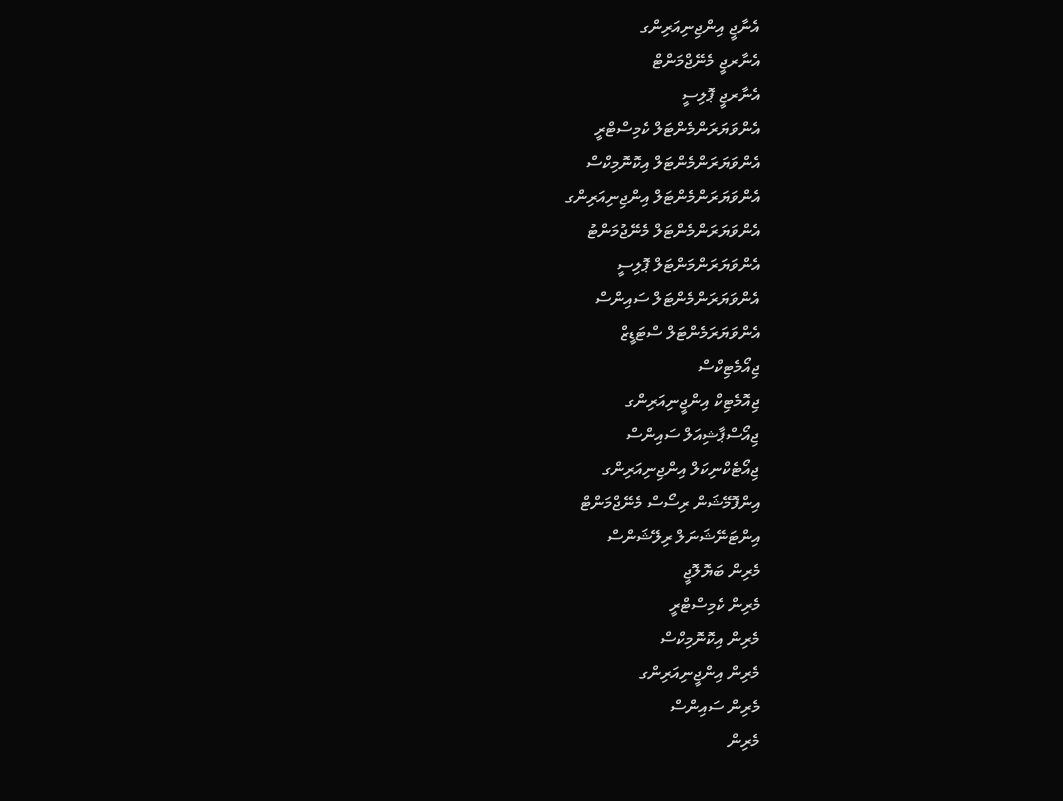އެނާޖީ އިންޖިނިއަރިންގ
އެނާރޖީ މެނޭޖްމަންޓް
އެނާރޖީ ޕޮލިސީ
އެންވަޔަރަންމެންޓަލް ކެމިސްޓްރީ
އެންވަޔަރަންމެންޓަލް އިކޮނޮމިކްސް
އެންވަޔަރަންމެންޓަލް އިންޖިނިއަރިންގ
އެންވަޔަރަންމެންޓަލް މެނޭޖުމަންޓު
އެންވަޔަރަންމަންޓަލް ޕޮލިސީ
އެންވަޔަރަންމެންޓަލް ސައިންސް
އެންވަޔަރަމެންޓަލް ސްޓަޑީޒް
ޖިއޯމެޓިކްސް
ޖިއޮމެޓިކް އިންޖީނިއަރިންގ
ޖިއޯސްޕާޝިއަލް ސައިންސް
ޖިއޯޓެކްނިކަލް އިންޖިނިއަރިންގ
އިންފޮމޭޝަން ރިސޯސް މެނޭޖްމަންޓް
އިންޓަނޭޝަނަލް ރިލޭޝަންސް
މެރިން ބަޔޮލޮޖީ
މެރިން ކެމިސްޓްރީ
މެރިން އިކޮނޮމިކްސް
މެރިން އިންޖީނިއަރިންގ
މެރިން ސައިންސް
މެރިން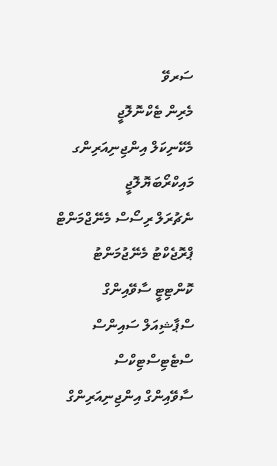ސަރވޭ
މެރިން ޓެކްނޮލޮޖީ
މެކޭނިކަލް އިންޖިނިއަރިންގ
މައިކްރޯބަޔޮލޮޖީ
ނެޗުރަލް ރިސޯސް މެނޭޖްމަންޓް
ޕްރޮޖެކްޓު މެނޭޖުމަންޓު
ކޮންޓިޓީ ސާވޭއިންގް
ސްޕާޝިއަލް ސައިންސް
ސްޓެޓިސްޓިކްސް
ސާވޭއިންގް އިންޖިނިއަރިންގް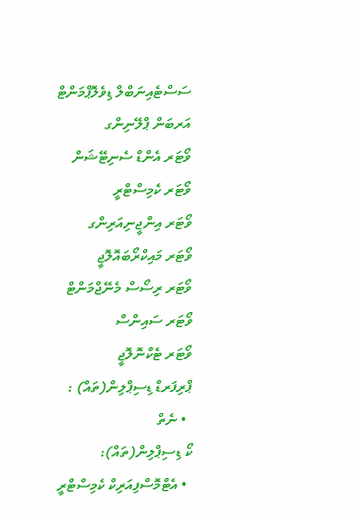ސަސްޓެއިނަބްލް ޑިވެލޮޕްމަންޓް
އަރބަން ޕްލޭނިންގ
ވޯޓަރ އެންޑް ސެނިޓޭޝަން
ވޯޓަރ ކެމިސްޓްރީ
ވޯޓަރ އިންޖީނިއަރިންގ
ވޯޓަރ މައިކްރޯބައޮލޮޖީ
ވޯޓަރ ރިސޯސް މެނޭޖްމަންޓް
ވޯޓަރ ސައިންސް
ވޯޓަރ ޓެކްނޮލޮޖީ
ޕްރިފަރޑް ޑިސިޕްލިން(ތައް) :
  • ނެތް
ކޯ ޑިސިޕްލިން(ތައް):
  • އެޓްމޮސްފިއަރިކް ކެމިސްޓްރީ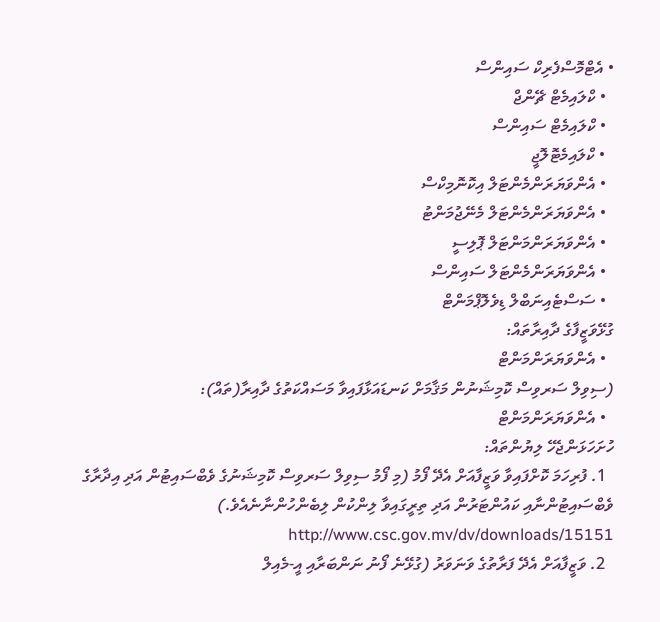• އެޓްމޮސްފެރިކް ސައިންސް
  • ކްލައިމެޓް ޗޭންޖް
  • ކްލައިމެޓް ސައިންސް
  • ކްލައިމެޓޮލޮޖީ
  • އެންވަޔަރަންމެންޓަލް އިކޮނޮމިކްސް
  • އެންވަޔަރަންމެންޓަލް މެނޭޖުމަންޓު
  • އެންވަޔަރަންމަންޓަލް ޕޮލިސީ
  • އެންވަޔަރަންމެންޓަލް ސައިންސް
  • ސަސްޓެއިނަބްލް ޑިވެލޮޕްމަންޓް
ގުޅޭވަޒީފާގެ ދާއިރާތައް:
  • އެންވަޔަރަންމަންޓް
(ސިވިލް ސަރވިސް ކޮމިޝަނުން މަޤާމަށް ކަނޑައަޅާފައިވާ މަސައްކަތުގެ ދާއިރާ(ތައް):
  • އެންވަޔަރަންމަންޓް
ހުށަހަޅަންޖެހޭ ލިޔުންތައް:
  1. ފުރިހަމަ ކޮށްފައިވާ ވަޒީފާއަށް އެދޭ ފޯމު (މި ފޯމު ސިވިލް ސަރވިސް ކޮމިޝަނުގެ ވެބްސައިޓުން އަދި އިދާރާގެ ވެބްސައިޓުންނާއި ކައުންޓަރުން އަދި ތިރީގައިވާ ލިންކުން ލިބެންހުންނާނެއެވެ.) http://www.csc.gov.mv/dv/downloads/15151
  2. ވަޒީފާއަށް އެދޭ ފަރާތުގެ ވަނަވަރު (ގުޅޭނެ ފޯނު ނަންބަރާއި އީ-މެއިލް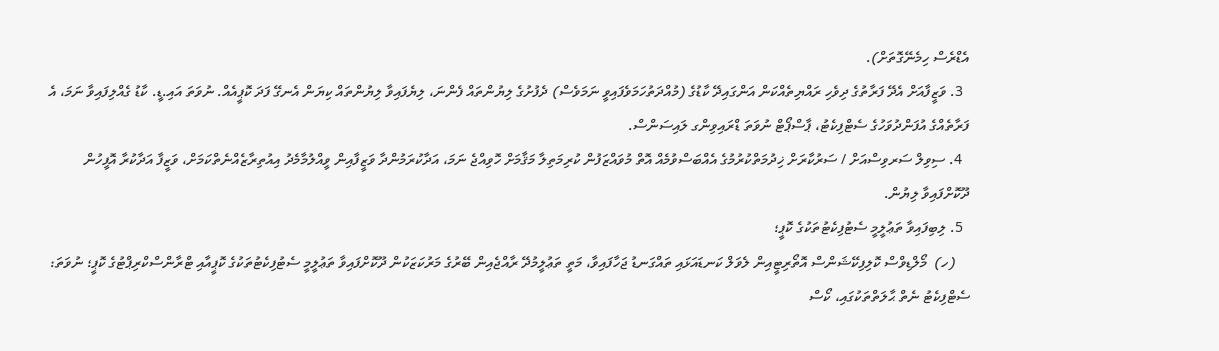އެޑްރެސް ހިމެނޭގޮތަށް).
  3. ވަޒީފާއަށް އެދޭ ފަރާތުގެ ދިވެހި ރައްޔިތެއްކަން އަންގައިދޭ ކާޑުގެ (މުއްދަތުހަމަވެފައިވީ ނަމަވެސް) ދެފުށުގެ ލިޔުންތައް ފެންނަ، ލިޔެފައިވާ ލިޔުންތައް ކިޔަން އެނގޭ ފަދަ ކޮޕީއެއް. ނުވަތަ އައި.ޑީ. ކާޑު ގެއްލިފައިވާ ނަމަ، އެ ފަރާތެއްގެ އުފަންދުވަހުގެ ސެޓްފިކެޓު، ޕާސްޕޯޓް ނުވަތަ ޑްރައިވިންގ ލައިސަންސް.
  4. ސިވިލް ސަރވިސްއަށް / ސަރުކާރަށް ޚިދުމަތްކުރުމުގެ އެއްބަސްވުމެއް އޮތް މުވައްޒަފުން ކުރިމަތިލާ މަޤާމަށް ހޮވިއްޖެ ނަމަ، އަދާކުރަމުންދާ ވަޒީފާއިން ވީއްލުމާމެދު އިއުތިރާޒެއްނެތްކަމަށް، ވަޒީފާ އަދާކުރާ އޮފީހުން ދޫކޮށްފައިވާ ލިޔުން.
  5. ލިބިފައިވާ ތަޢުލީމީ ސެޓުފިކެޓުތަކުގެ ކޮޕީ؛
    (ހ)  މޯލްޑިވްސް ކޮލިފިކޭޝަންސް އޮތޯރިޓީއިން ލެވަލް ކަނޑައަޅައި ތައްގަނޑު ޖަހާފައިވާ، މަތީ ތަޢުލީމުދޭ ރާއްޖެއިން ބޭރުގެ މަރުކަޒަކުން ދޫކޮށްފައިވާ ތަޢުލީމީ ސެޓުފިކެޓުތަކުގެ ކޮޕީއާއި ޓްރާންސްކްރިޕްޓުގެ ކޮޕީ؛ ނުވަތަ: ސެޓްފިކެޓު ނެތް ޙާލަތްތަކުގައި، ކޯސް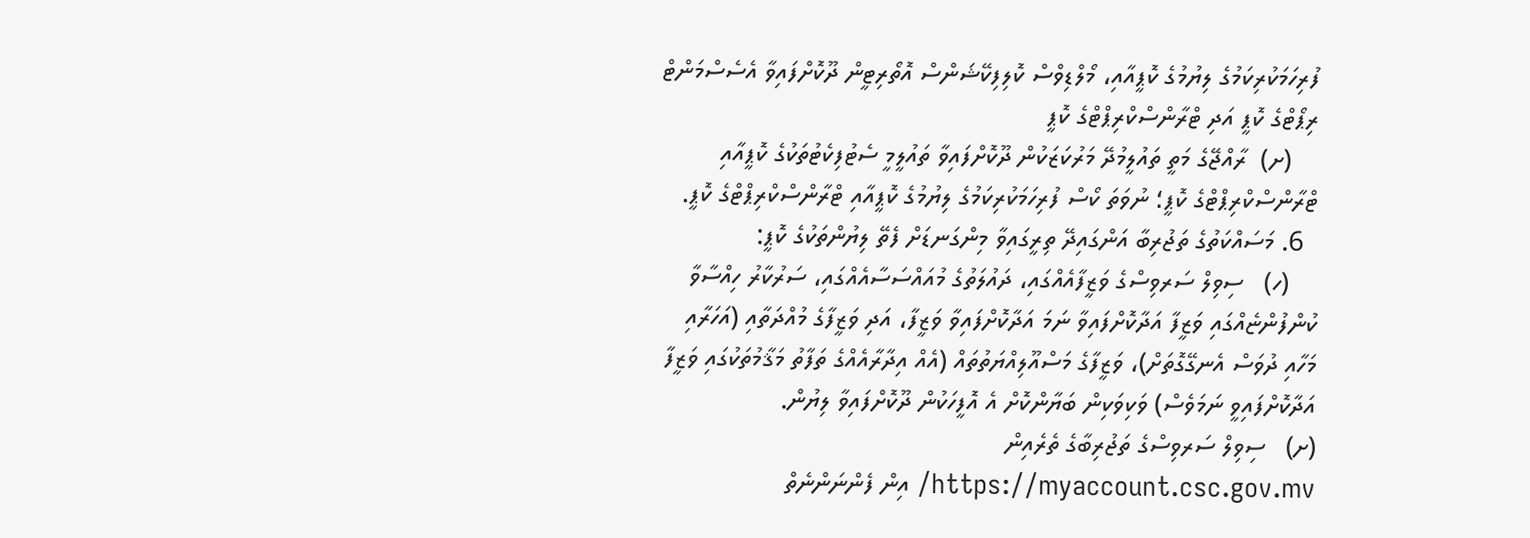ފުރިހަމަކުރިކަމުގެ ލިޔުމުގެ ކޮޕީއާއި، މޯލްޑިވްސް ކޮލިފިކޭޝަންސް އޮތޯރިޓީން ދޫކޮށްފައިވާ އެސެސްމަންޓް ރިޕޯޓްގެ ކޮޕީ އަދި ޓްރާންސްކްރިޕްޓްގެ ކޮޕީ
    (ށ)  ރާއްޖޭގެ މަތީ ތައުލީމުދޭ މަރުކަޒަކުން ދޫކޮށްފައިވާ ތައުލީމީ ސެޓުފިކެޓުތަކުގެ ކޮޕީއާއި ޓްރާންސްކްރިޕްޓްގެ ކޮޕީ؛ ނުވަތަ ކޯސް ފުރިހަމަކުރިކަމުގެ ލިޔުމުގެ ކޮޕީއާއި ޓްރާންސްކްރިޕްޓްގެ ކޮޕީ.
  6. މަސައްކަތުގެ ތަޖުރިބާ އަންގައިދޭ ތިރީގައިވާ މިންގަނޑަށް ފެތޭ ލިޔުންތަކުގެ ކޮޕީ:
    (ހ)   ސިވިލް ސަރވިސްގެ ވަޒީފާއެއްގައި، ދައުލަތުގެ މުއައްސަސާއެއްގައި، ސަރުކާރު ހިއްސާވާ ކުންފުންޏެއްގައި ވަޒީފާ އަދާކޮށްފައިވާ ނަމަ އަދާކޮށްފައިވާ ވަޒީފާ، އަދި ވަޒީފާގެ މުއްދަތާއި (އަހަރާއި މަހާއި ދުވަސް އެނގޭގޮތަށް)، ވަޒީފާގެ މަސްއޫލިއްޔަތުތައް (އެއް އިދާރާއެއްގެ ތަފާތު މަޤާމުތަކުގައި ވަޒީފާ އަދާކޮށްފައިވީ ނަމަވެސް) ވަކިވަކިން ބަޔާންކޮށް އެ އޮފީހަކުން ދޫކޮށްފައިވާ ލިޔުން.
(ށ)   ސިވިލް ސަރވިސްގެ ތަޖުރިބާގެ ތެރެއިން https://myaccount.csc.gov.mv/ އިން ފެންނަންނެތް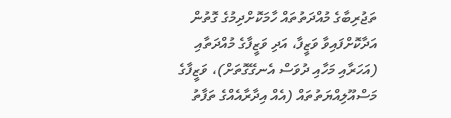ތަޖުރިބާގެ މުއްދަތުތައް ހާމަކޮށްދިމުގެ ގޮތުން އަދާކޮށްފައިވާ ވަޒީފާ، އަދި ވަޒީފާގެ މުއްދަތާއި (އަހަރާއި މަހާއި ދުވަސް އެނގޭގޮތަށް)، ވަޒީފާގެ މަސްއޫލިއްޔަތުތައް (އެއް އިދާރާއެއްގެ ތަފާތު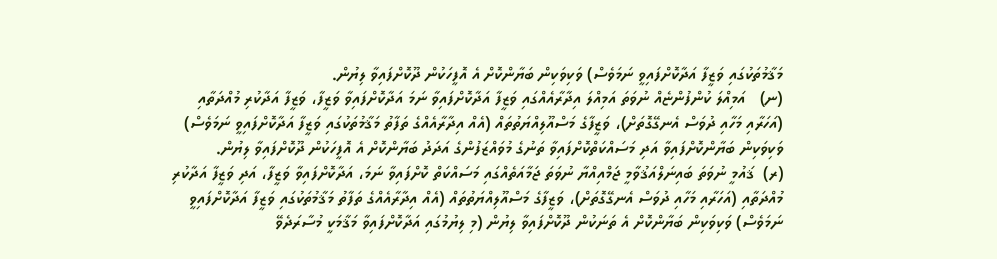މަޤާމުތަކުގައި ވަޒީފާ އަދާކޮށްފައިވީ ނަމަވެސް) ވަކިވަކިން ބަޔާންކޮށް އެ އޮފީހަކުން ދޫކޮށްފައިވާ ލިޔުން.
(ނ)   އަމިއްލަ ކުންފުންޏެއް ނުވަތަ އަމިއްލަ އިދާރާއެއްގައި ވަޒީފާ އަދާކޮށްފައިވާ ނަމަ އަދާކޮށްފައިވާ ވަޒީފާ، ވަޒީފާ އަދާކުރި މުއްދަތާއި (އަހަރާއި މަހާއި ދުވަސް އެނގޭގޮތަށް)، ވަޒީފާގެ މަސްއޫލިއްޔަތުތައް (އެއް އިދާރާއެއްގެ ތަފާތު މަޤާމުތަކުގައި ވަޒީފާ އަދާކޮށްފައިވީ ނަމަވެސް) ވަކިވަކިން ބަޔާންކޮށްފައިވާ އަދި މަސައްކަތްކޮށްފައިވާ ތަނުގެ މުވައްޒަފުންގެ އަދަދު ބަޔާންކޮށް އެ އޮފީހަކުން ދޫކޮށްފައިވާ ލިޔުން.
(ރ)  ޤައުމީ ނުވަތަ ބައިނަލްއަޤުވާމީ ޖަމްއިއްޔާ ނުވަތަ ޖަމާއަތެއްގައި މަސައްކަތް ކޮށްފައިވާ ނަމަ، އަދާކޮށްފައިވާ ވަޒީފާ، އަދި ވަޒީފާ އަދާކުރި މުއްދަތާއި (އަހަރާއި މަހާއި ދުވަސް އެނގޭގޮތަށް)، ވަޒީފާގެ މަސްއޫލިއްޔަތުތައް (އެއް އިދާރާއެއްގެ ތަފާތު މަޤާމުތަކުގައި ވަޒީފާ އަދާކޮށްފައިވީ ނަމަވެސް) ވަކިވަކިން ބަޔާންކޮށް އެ ތަނަކުން ދޫކޮށްފައިވާ ލިޔުން (މި ލިޔުމުގައި އަދާކޮށްފައިވާ މަޤާމަކީ މުސާރަދެވޭ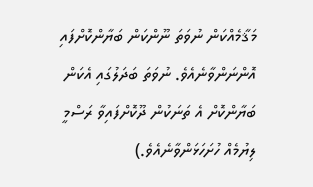މަޤާމެއްކަން ނުވަތަ ނޫންކަން ބަޔާންކޮށްފައި އޮންނަންވާނެއެވެ. ނުވަތަ ބަދަލުގައި އެކަން ބަޔާންކޮށް އެ ތަނަކުން ދޫކޮށްފައިވާ ރަސްމީ ލިޔުމެއް ހުށަހަޅަންވާނެއެވެ.)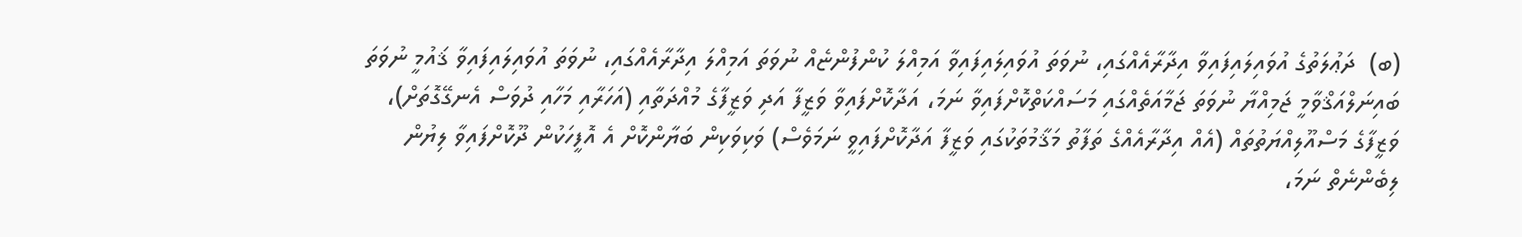(ބ)  ދަޢުލަތުގެ އުވައިލައިފައިވާ އިދާރާއެއްގައި، ނުވަތަ އުވައިލައިފައިވާ އަމިއްލަ ކުންފުންޏެއް ނުވަތަ އަމިއްލަ އިދާރާއެއްގައި، ނުވަތަ އުވައިލައިފައިވާ ޤައުމީ ނުވަތަ ބައިނަލްއަޤްވާމީ ޖަމިއްޔާ ނުވަތަ ޖަމާއަތެއްގައި މަސައްކަތްކޮށްފައިވާ ނަމަ، އަދާކޮށްފައިވާ ވަޒީފާ އަދި ވަޒީފާގެ މުއްދަތާއި (އަހަރާއި މަހާއި ދުވަސް އެނގޭގޮތަށް)، ވަޒީފާގެ މަސްއޫލިއްޔަތުތައް (އެއް އިދާރާއެއްގެ ތަފާތު މަޤާމުތަކުގައި ވަޒީފާ އަދާކޮށްފައިވީ ނަމަވެސް) ވަކިވަކިން ބަޔާންކޮށް އެ އޮފީހަކުން ދޫކޮށްފައިވާ ލިޔުން ލިބެންނެތް ނަމަ،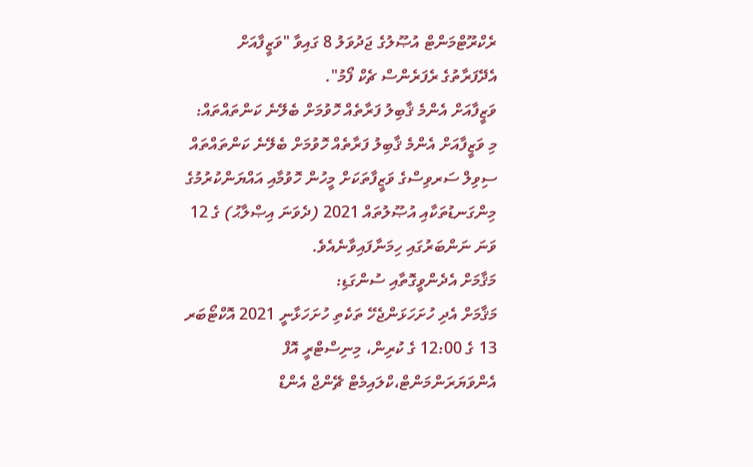ރެކްރޫޓްމަންޓް އުޞޫލުގެ ޖަދުވަލު 8 ގައިވާ "ވަޒީފާއަށް އެދޭފަރާތުގެ ރެފަރެންސް ޗެކް ފޯމު".
ވަޒީފާއަށް އެންމެ ޤާބިލު ފަރާތެއް ހޮވުމަށް ބެލޭނެ ކަންތައްތައް:
މި ވަޒީފާއަށް އެންމެ ޤާބިލު ފަރާތެއް ހޮވުމަށް ބެލޭނެ ކަންތައްތައް ސިވިލް ސަރވިސްގެ ވަޒީފާތަކަށް މީހުން ހޮވުމާއި އައްޔަންކުރުމުގެ މިންގަނޑުތަކާއި އުޞޫލުތައް 2021 (ދެވަނަ އިޞްލާޙު) ގެ 12 ވަނަ ނަންބަރުގައި ހިމަނާފައިވާނެއެވެ.
މަޤާމަށް އެދެންވީގޮތާއި ސުންގަޑި:
މަޤާމަށް އެދި ހުށަހަޅަންޖެހޭ ތަކެތި ހުށަހަޅާނީ 2021 އޮކްޓޯބަރ 13 ގެ 12:00 ގެ ކުރިން، މިނިސްޓްރީ އޮފް އެންވަޔަރަންމަންޓް،ކްލައިމެޓް ޗޭންޖް އެންޑް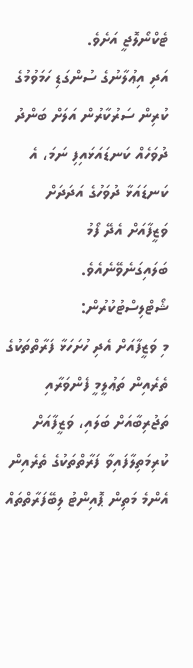ޓެކްނޯލޮޖީ އަށެވެ.
އަދި އިޢުލާނުގެ ސުންގަޑި ހަމަވުމުގެ ކުރިން ސަރުކާރުން އަލަށް ބަންދު ދުވަހެއް ކަނޑައަޅައިފި ނަމަ، އެ ކަނޑައަޅާ ދުވަހުގެ އަދަދަށް ވަޒީފާއަށް އެދޭ ފޯމު ބަލައިގަނެވޭނެއެވެ.
ޝޯޓްލިސްޓުކުރުން:
މި ވަޒީފާއަށް އެދި ހުށަހަޅާ ފަރާތްތަކުގެ ތެރެއިން ތަޢުލީމީ ފެންވަރާއި ތަޖުރިބާއަށް ބަލައި، ވަޒީފާއަށް ކުރިމަތިލާފައިވާ ފަރާތްތަކުގެ ތެރެއިން އެންމެ މަތިން ޕޮއިންޓު ލިބޭފަރާތްތައް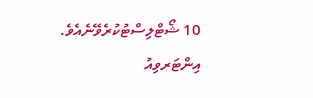10 ޝޯޓްލިސްޓުކުރެވޭނެއެވެ.
އިންޓަރވިއު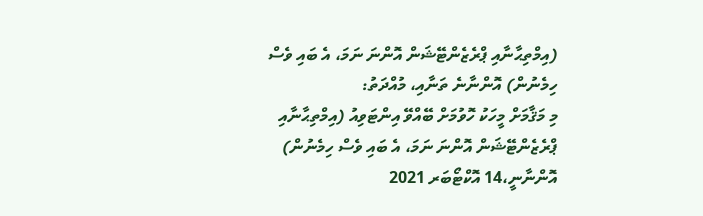(އިމްތިޙާނާއި ޕްރެޒެންޓޭޝަން އޮންނަ ނަމަ، އެ ބައި ވެސް ހިމެނުން) އޮންނާނެ ތަނާއި، މުއްދަތު:
މި މަޤާމަށް މީހަކު ހޮވުމަށް ބޭއްވޭ އިންޓަވިއު (އިމްތިޙާނާއި ޕްރެޒެންޓޭޝަން އޮންނަ ނަމަ، އެ ބައި ވެސް ހިމެނުން)  އޮންނާނީ،14 އޮކްޓޯބަރ 2021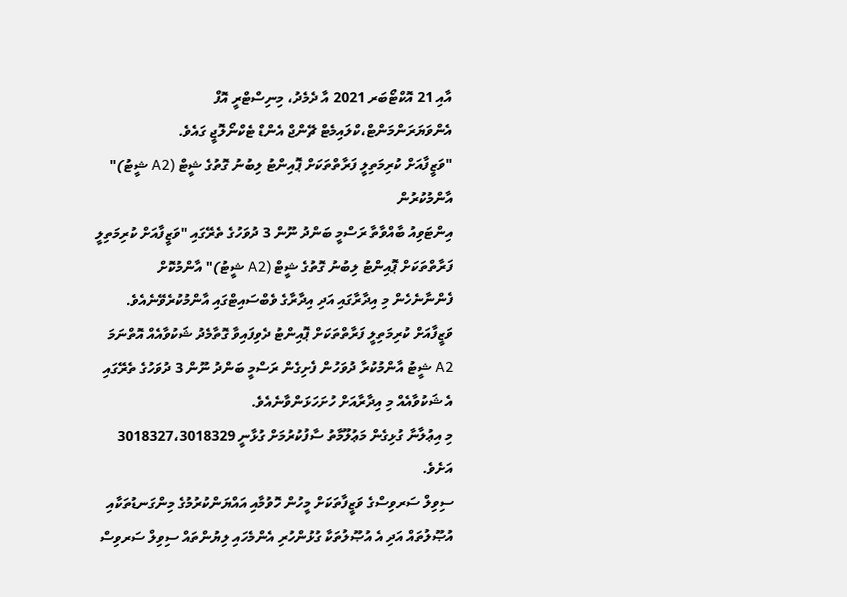އާއި 21 އޮކްޓޯބަރ 2021 އާ ދެމެދު، މިނިސްޓްރީ އޮފް އެންވަޔަރަންމަންޓް،ކްލައިމެޓް ޗޭންޖް އެންޑް ޓެކްނޯލޮޖީ ގައެވެ.
"ވަޒީފާއަށް ކުރިމަތިލީ ފަރާތްތަކަށް ޕޮއިންޓު ލިބުނު ގޮތުގެ ޝީޓް (A2 ޝީޓު)" އާންމުކުރުން
އިންޓަވިއު ބާއްވާތާ ރަސްމީ ބަންދު ނޫން 3 ދުވަހުގެ ތެރޭގައި "ވަޒީފާއަށް ކުރިމަތިލީ ފަރާތްތަކަށް ޕޮއިންޓު ލިބުނު ގޮތުގެ ޝީޓް (A2 ޝީޓު)" އާންމުކޮށް ފެންނާނެހެން މި އިދާރާގައި އަދި އިދާރާގެ ވެބްސައިޓްގައި އާންމުކުރެވޭނެއެވެ. ވަޒީފާއަށް ކުރިމަތިލީ ފަރާތްތަކަށް ޕޮއިންޓު ދެވިފައިވާ ގޮތާމެދު ޝަކުވާއެއް އޮތްނަމަ A2 ޝީޓު އާންމުކުރާ ދުވަހުން ފެށިގެން ރަސްމީ ބަންދު ނޫން 3 ދުވަހުގެ ތެރޭގައި އެ ޝަކުވާއެއް މި އިދާރާއަށް ހުށަހަޅަންވާނެއެވެ.
މި އިޢުލާނާ ގުޅިގެން މަޢުލޫމާތު ސާފުކުރުމަށް ގުޅާނީ 3018327،3018329 އަށެވެ.
ސިވިލް ސަރވިސްގެ ވަޒީފާތަކަށް މީހުން ހޮވުމާއި އައްޔަންކުރުމުގެ މިންގަނޑުތަކާއި އުޞޫލުތައް އަދި އެ އުޞޫލުތަކާ ގުޅުންހުރި އެންމެހައި ލިޔުންތައް ސިވިލް ސަރވިސް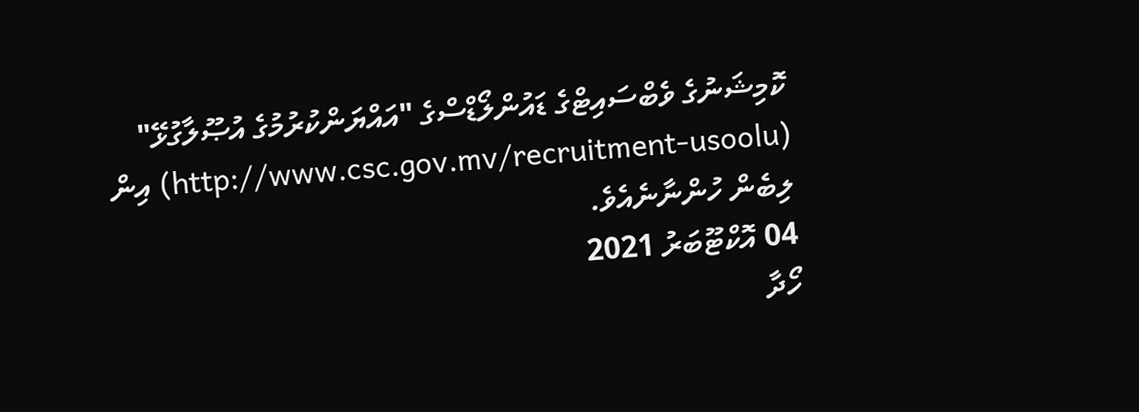ކޮމިޝަނުގެ ވެބްސައިޓްގެ ޑައުންލޯޑްސްގެ "އައްޔަންކުރުމުގެ އުޞޫލާގުޅޭ" (http://www.csc.gov.mv/recruitment-usoolu) އިން ލިބެން ހުންނާނެއެވެ.
04 އޮކްޓޫބަރު 2021
ހޯދާ